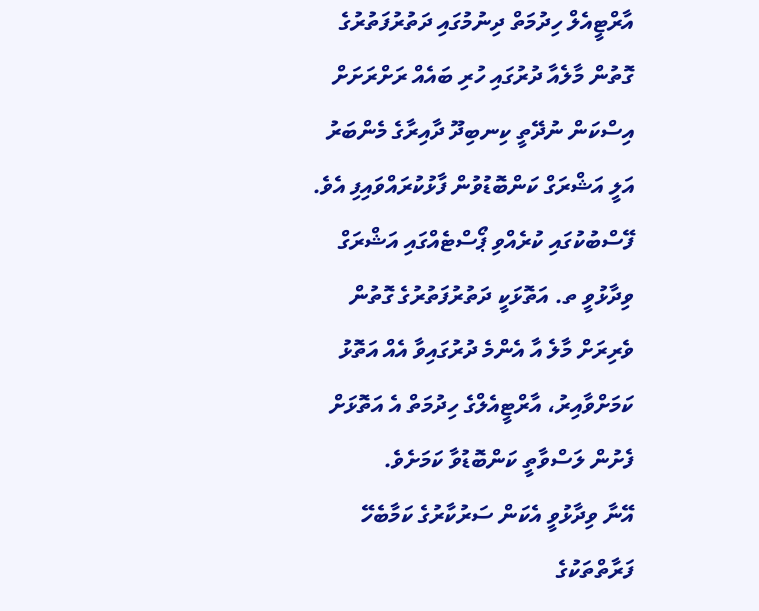އާރްޓީއެލް ހިދުމަތް ދިނުމުގައި ދަތުރުފަތުރުގެ ގޮތުން މާލެއާ ދުރުގައި ހުރި ބައެއް ރަށްރަށަށް އިސްކަން ނުދޭތީ ކިނބިދޫ ދާއިރާގެ މެންބަރު އަލީ އަޝްރަގް ކަންބޮޑުވުން ފާޅުކުރައްވައިފި އެވެ.
ފޭސްބުކުގައި ކުރެއްވި ޕޯސްޓެއްގައި އަޝްރަގް ވިދާޅުވީ ތ. އަތޮޅަކީ ދަތުރުފަތުރުގެ ގޮތުން ވެރިރަށް މާލެ އާ އެންމެ ދުރުގައިވާ އެއް އަތޮޅު ކަމަށްވާއިރު، އާރްޓީއެލްގެ ހިދުމަތް އެ އަތޮޅަށް ފެށުން ލަސްވާތީ ކަންބޮޑުވާ ކަމަށެވެ.
އޭނާ ވިދާޅުވީ އެކަން ސަރުކާރުގެ ކަމާބެހޭ ފަރާތްތަކުގެ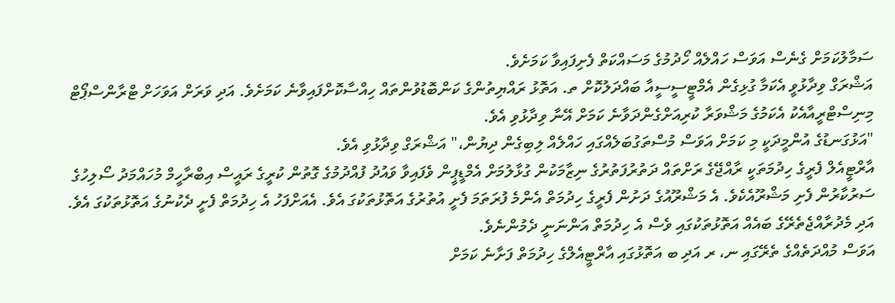ސަމާލުކަމަށް ގެނެސް އަވަސް ހައްލެއް ހޯދުމުގެ މަސައްކަތް ފެށިފައިވާ ކަމަށެވެ.
އަޝްރަގް ވިދާޅުވީ އެކަމާ ގުޅިގެން އެމްޓީސީސީއާ ބައްދަލުކޮށް ތ. އަތޮޅު ރައްޔިތުންގެ ކަންބޮޑުވުންތައް ހިއްސާކޮށްފައިވާނެ ކަމަށެވެ. އަދި ވަރަށް އަވަހަށް ޓްރާންސްޕޯޓް މިނިސްޓްރީއާއެކު އެކަމުގެ މަޝްވަރާ ކުރިއަށްގެންދަވާނެ ކަމަށް އޭނާ ވިދާޅުވި އެވެ.
"އަޅުގަނޑުގެ އުންމީދަކީ މި ކަމަށް އަވަސް މުސްތަގުބަލެއްގައި ހައްލެއް ލިބިގެން ދިޔުން،" އަޝްރަގް ވިދާޅުވި އެވެ.
އާރްޓީއެލް ފެރީގެ ހިދުމަތަކީ ރާއްޖޭގެ ރަށްތައް ދަތުރުފަތުރުގެ ނިޒާމަކުން ގުޅާލުމަށް އެމްޑީޕީން ވެފައިވާ ވައުދު ފުއްދުމުގެ ގޮތުން ކުރީގެ ރައީސް އިބްރާހީމް މުހައްމަދު ސޯލިހުގެ ސަރުކާރުން ފެށި މަޝްރޫއެކެވެ. އެ މަޝްރޫއުގެ ދަށުން ފެރީގެ ހިދުމަތް އެންމެ ފުރަތަމަ ފެށީ އުތުރުގެ އަތޮޅުތަކުގަ އެވެ. އެއަށްފަހު އެ ހިދުމަތް ފެށީ ދެކުނުގެ އަތޮޅުތަކުގަ އެވެ. އަދި މެދުރާއްޖެތެރޭގެ ބައެއް އަތޮޅުތަކުގައި ވެސް އެ ހިދުމަތް އަންނަނީ ދެމުންނެވެ.
އަވަސް މުއްދަތެއްގެ ތެރޭގައި ނ، ރ އަދި ބ އަތޮޅުގައި އާރްޓީއެލްގެ ހިދުމަތް ފަށާނެ ކަމަށް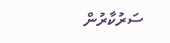ސަރުކާރުން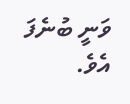ވަނީ ބުނެފަ އެވެ.